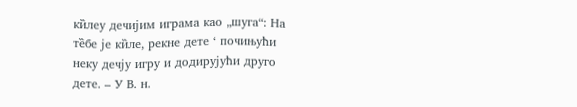ки̏леу дечијим играма као „шуга“: На те̏бе је ки̏ле, рекне дете ‘ почињући неку дечју игру и додирујући друго дете. – У В. н.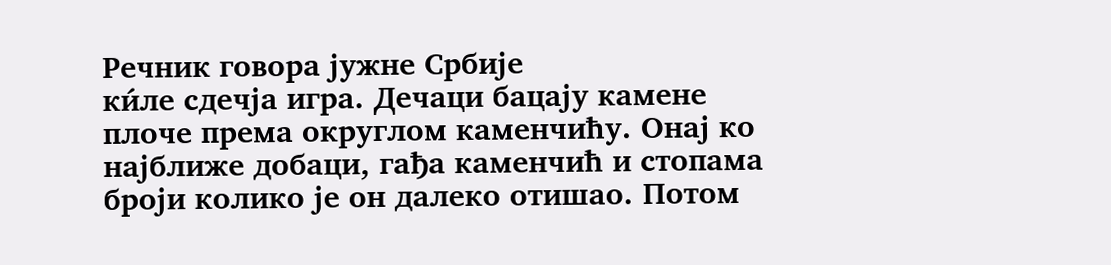Речник говора јужне Србије
ки́ле сдечја игра. Дечаци бацају камене плоче према округлом каменчићу. Онај ко најближе добаци, гађа каменчић и стопама броји колико је он далеко отишао. Потом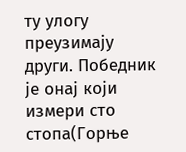ту улогу преузимају други. Победник је онај који измери сто стопа(Горње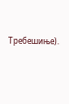Требешиње).